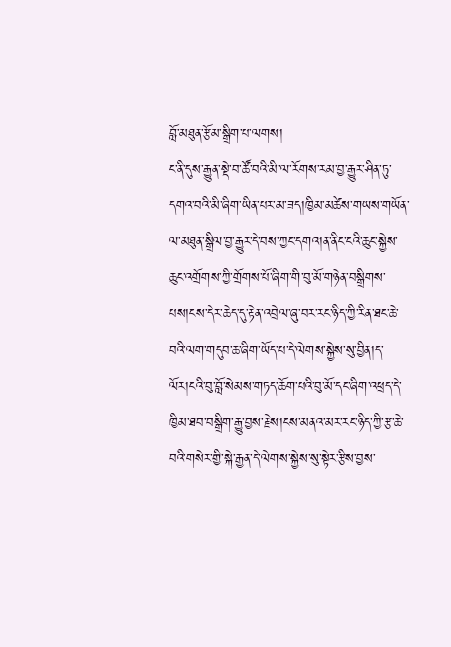བློ་མཐུན་རྩོམ་སྒྲིག་པ་ལགས།
ང་ནི་དུས་རྒྱུན་སྡེ་བ་ཚོ་བའི་མི་ལ་རོགས་རམ་བྱ་རྒྱུར་ཤིན་ཏུ་དགའ་བའི་མི་ཞིག་ཡིན་པར་མ་ཟད།ཁྱིམ་མཚེས་གཡས་གཡོན་ལ་མཐུན་སྒྲིལ་བྱ་རྒྱུར་དེ་བས་ཀྱང་དགའ།ན་ནིང་ངའི་ཆུང་སྐྱེས་ཆུང་འགྲོགས་ཀྱི་གྲོགས་པོ་ཞིག་གི་བུ་མོ་གཉེན་བསྒྲིགས་པས།ངས་དེར་ཆེད་དུ་རྟེན་འབྲེལ་ཞུ་བར་རང་ཉིད་ཀྱི་རིན་ཐང་ཆེ་བའི་ལག་གདུབ་ཆ་ཞིག་ཡོད་པ་དེ་ལེགས་སྐྱེས་སུ་བྱིན།ད་ལོར།ངའི་བུ་བློ་སེམས་གཏད་ཆོག་པའི་བུ་མོ་དང་ཞིག་འཕྲད་དེ་ཁྱིམ་ཐབ་བསྒྲིག་རྒྱུ་བྱས་རྗེས།ངས་མནའ་མར་རང་ཉིད་ཀྱི་རྩ་ཆེ་བའི་གསེར་གྱི་སྐེ་རྒྱན་དེ་ལེགས་སྐྱེས་སུ་སྟེར་རྩིས་བྱས་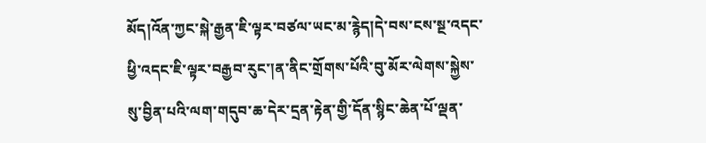མོད།འོན་ཀྱང་སྐེ་རྒྱན་ཇི་ལྟར་བཙལ་ཡང་མ་རྙེད།དེ་བས་ངས་སྔ་འདང་ཕྱི་འདང་ཇི་ལྟར་བརྒྱབ་རུང་།ན་ནིང་གྲོགས་པོའི་བུ་མོར་ལེགས་སྐྱེས་སུ་བྱིན་པའི་ལག་གདུབ་ཆ་དེར་དྲན་རྟེན་གྱི་དོན་སྙིང་ཆེན་པོ་ལྡན་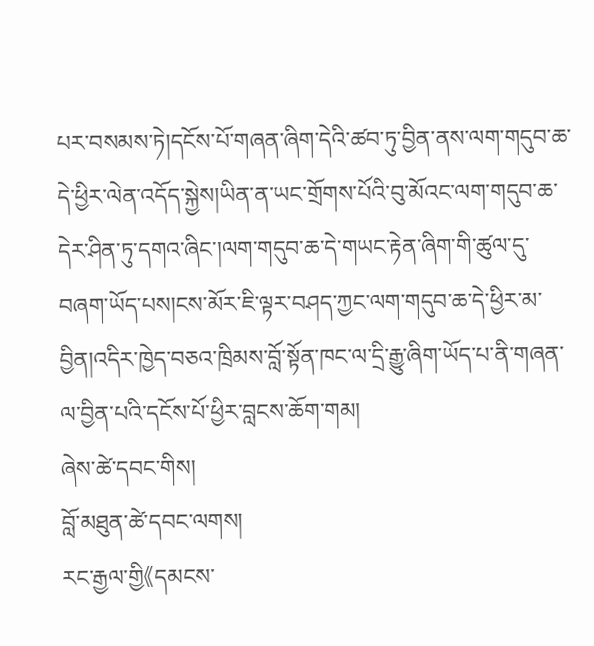པར་བསམས་ཏེ།དངོས་པོ་གཞན་ཞིག་དེའི་ཚབ་ཏུ་བྱིན་ནས་ལག་གདུབ་ཆ་དེ་ཕྱིར་ལེན་འདོད་སྐྱེས།ཡིན་ན་ཡང་གྲོགས་པོའི་བུ་མོའང་ལག་གདུབ་ཆ་དེར་ཤིན་ཏུ་དགའ་ཞིང་།ལག་གདུབ་ཆ་དེ་གཡང་རྟེན་ཞིག་གི་ཚུལ་དུ་བཞག་ཡོད་པས།ངས་མོར་ཇི་ལྟར་བཤད་ཀྱང་ལག་གདུབ་ཆ་དེ་ཕྱིར་མ་བྱིན།འདིར་ཁྱེད་བཅའ་ཁྲིམས་བློ་སྟོན་ཁང་ལ་དྲི་རྒྱུ་ཞིག་ཡོད་པ་ནི་གཞན་ལ་བྱིན་པའི་དངོས་པོ་ཕྱིར་བླངས་ཆོག་གམ།
ཞེས་ཚེ་དབང་གིས།
བློ་མཐུན་ཚེ་དབང་ལགས།
རང་རྒྱལ་གྱི《དམངས་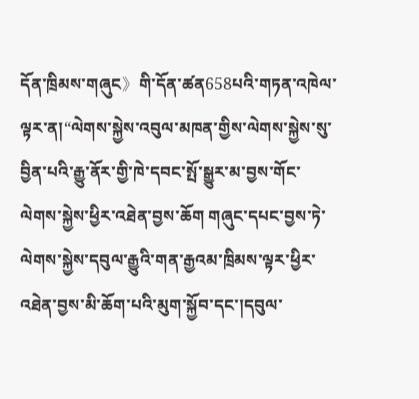དོན་ཁྲིམས་གཞུང》གི་དོན་ཚན658པའི་གཏན་འཁེལ་ལྟར་ན།“ལེགས་སྐྱེས་འབུལ་མཁན་གྱིས་ལེགས་སྐྱེས་སུ་བྱིན་པའི་རྒྱུ་ནོར་གྱི་ཁེ་དབང་སྤོ་སྒྱུར་མ་བྱས་གོང་ལེགས་སྐྱེས་ཕྱིར་འཐེན་བྱས་ཆོག གཞུང་དཔང་བྱས་ཏེ་ལེགས་སྐྱེས་དབུལ་རྒྱུའི་གན་རྒྱའམ་ཁྲིམས་ལྟར་ཕྱིར་འཐེན་བྱས་མི་ཆོག་པའི་མུག་སྐྱོབ་དང་།དབུལ་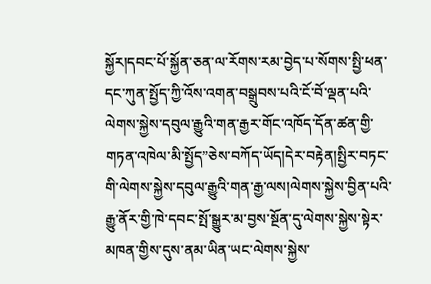སྐྱོར།དབང་པོ་སྐྱོན་ཅན་ལ་རོགས་རམ་བྱེད་པ་སོགས་སྤྱི་ཕན་དང་ཀུན་སྤྱོད་ཀྱི་འོས་འགན་བསྒྲུབས་པའི་ངོ་བོ་ལྡན་པའི་ལེགས་སྐྱེས་དབུལ་རྒྱུའི་གན་རྒྱར་གོང་འཁོད་དོན་ཚན་གྱི་གཏན་འཁེལ་མི་སྤྱོད”ཅེས་བཀོད་ཡོད།དེར་བརྟེན།སྤྱིར་བཏང་གི་ལེགས་སྐྱེས་དབུལ་རྒྱུའི་གན་རྒྱ་ལས།ལེགས་སྐྱེས་བྱིན་པའི་རྒྱུ་ནོར་གྱི་ཁེ་དབང་སྤོ་སྒྱུར་མ་བྱས་སྔོན་དུ་ལེགས་སྐྱེས་སྟེར་མཁན་གྱིས་དུས་ནམ་ཡིན་ཡང་ལེགས་སྐྱེས་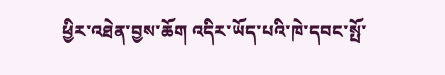ཕྱིར་འཐེན་བྱས་ཆོག འདིར་ཡོད་པའི་ཁེ་དབང་སྤོ་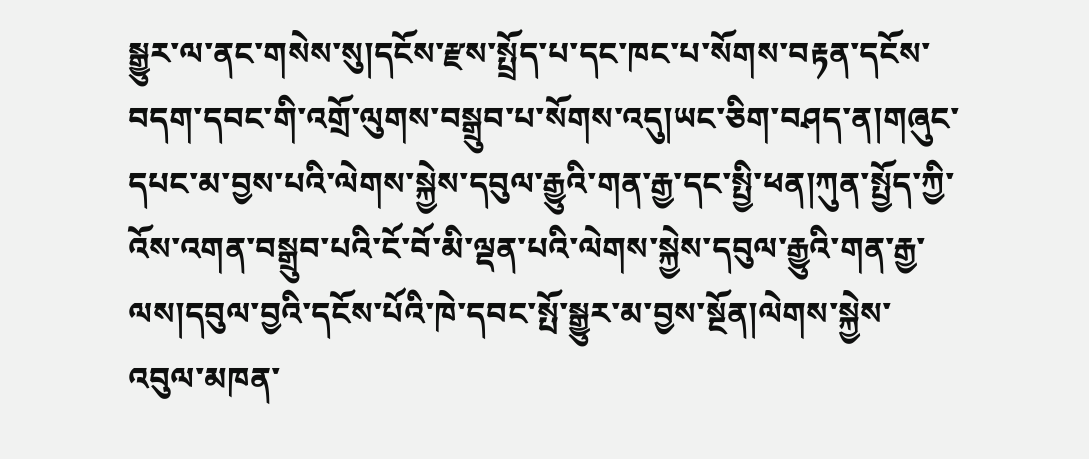སྒྱུར་ལ་ནང་གསེས་སུ།དངོས་རྫས་སྤྲོད་པ་དང་ཁང་པ་སོགས་བརྟན་དངོས་བདག་དབང་གི་འགྲོ་ལུགས་བསྒྲུབ་པ་སོགས་འདུ།ཡང་ཅིག་བཤད་ན།གཞུང་དཔང་མ་བྱས་པའི་ལེགས་སྐྱེས་དབུལ་རྒྱུའི་གན་རྒྱ་དང་སྤྱི་ཕན།ཀུན་སྤྱོད་ཀྱི་འོས་འགན་བསྒྲུབ་པའི་ངོ་བོ་མི་ལྡན་པའི་ལེགས་སྐྱེས་དབུལ་རྒྱུའི་གན་རྒྱ་ལས།དབུལ་བྱའི་དངོས་པོའི་ཁེ་དབང་སྤོ་སྒྱུར་མ་བྱས་སྔོན།ལེགས་སྐྱེས་འབུལ་མཁན་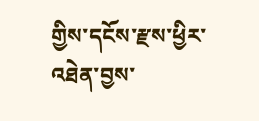གྱིས་དངོས་རྫས་ཕྱིར་འཐེན་བྱས་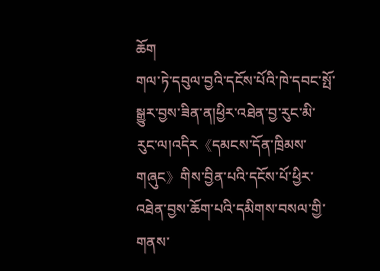ཆོག
གལ་ཏེ་དབུལ་བྱའི་དངོས་པོའི་ཁེ་དབང་སྤོ་སྒྱུར་བྱས་ཟིན་ན།ཕྱིར་འཐེན་བྱ་རུང་མི་རུང་ལ།འདིར《དམངས་དོན་ཁྲིམས་གཞུང》གིས་བྱིན་པའི་དངོས་པོ་ཕྱིར་འཐེན་བྱས་ཆོག་པའི་དམིགས་བསལ་གྱི་གནས་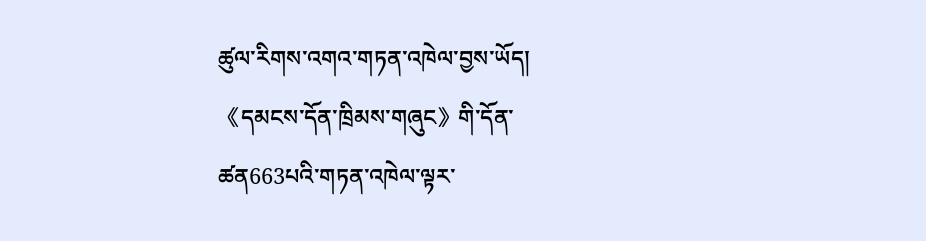ཚུལ་རིགས་འགའ་གཏན་འཁེལ་བྱས་ཡོད།《དམངས་དོན་ཁྲིམས་གཞུང》གི་དོན་ཚན663པའི་གཏན་འཁེལ་ལྟར་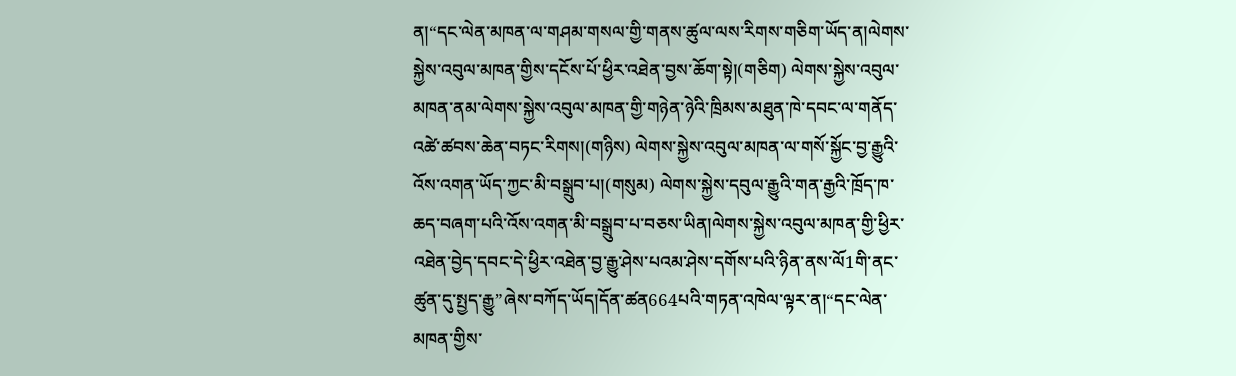ན།“དང་ལེན་མཁན་ལ་གཤམ་གསལ་གྱི་གནས་ཚུལ་ལས་རིགས་གཅིག་ཡོད་ན།ལེགས་སྐྱེས་འབུལ་མཁན་གྱིས་དངོས་པོ་ཕྱིར་འཐེན་བྱས་ཆོག་སྟེ།(གཅིག) ལེགས་སྐྱེས་འབུལ་མཁན་ནམ་ལེགས་སྐྱེས་འབུལ་མཁན་གྱི་གཉེན་ཉེའི་ཁྲིམས་མཐུན་ཁེ་དབང་ལ་གནོད་འཚེ་ཚབས་ཆེན་བཏང་རིགས།(གཉིས) ལེགས་སྐྱེས་འབུལ་མཁན་ལ་གསོ་སྐྱོང་བྱ་རྒྱུའི་འོས་འགན་ཡོད་ཀྱང་མི་བསྒྲུབ་པ།(གསུམ) ལེགས་སྐྱེས་དབུལ་རྒྱུའི་གན་རྒྱའི་ཁྲོད་ཁ་ཆད་བཞག་པའི་འོས་འགན་མི་བསྒྲུབ་པ་བཅས་ཡིན།ལེགས་སྐྱེས་འབུལ་མཁན་གྱི་ཕྱིར་འཐེན་བྱེད་དབང་དེ་ཕྱིར་འཐེན་བྱ་རྒྱུ་ཤེས་པའམ་ཤེས་དགོས་པའི་ཉིན་ནས་ལོ1གི་ནང་ཚུན་དུ་སྤྱད་རྒྱུ”ཞེས་བཀོད་ཡོད།དོན་ཚན664པའི་གཏན་འཁེལ་ལྟར་ན།“དང་ལེན་མཁན་གྱིས་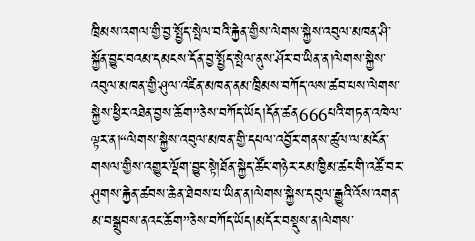ཁྲིམས་འགལ་གྱི་བྱ་སྤྱོད་སྤེལ་བའི་རྐྱེན་གྱིས་ལེགས་སྐྱེས་འབུལ་མཁན་ཤི་སྐྱོན་བྱུང་བའམ་དམངས་དོན་བྱ་སྤྱོད་སྤེལ་ནུས་ཤོར་བ་ཡིན་ན།ལེགས་སྐྱེས་འབུལ་མཁན་གྱི་ཤུལ་འཛིན་མཁན་ནམ་ཁྲིམས་བཀོད་ལས་ཚབ་པས་ལེགས་སྐྱེས་ཕྱིར་འཐེན་བྱས་ཆོག”ཅེས་བཀོད་ཡོད།དོན་ཚན666པའི་གཏན་འཁེལ་ལྟར་ན།“ལེགས་སྐྱེས་འབུལ་མཁན་གྱི་དཔལ་འབྱོར་གནས་ཚུལ་ལ་མངོན་གསལ་གྱིས་འགྱུར་ལྡོག་བྱུང་སྟེ།ཐོན་སྐྱེད་ཚོང་གཉེར་རམ་ཁྱིམ་ཚང་གི་འཚོ་བར་ཤུགས་རྐྱེན་ཚབས་ཆེན་ཐེབས་པ་ཡིན་ན།ལེགས་སྐྱེས་དབུལ་རྒྱུའི་འོས་འགན་མ་བསྒྲུབས་ནའང་ཆོག”ཅེས་བཀོད་ཡོད།མདོར་བསྡུས་ན།ལེགས་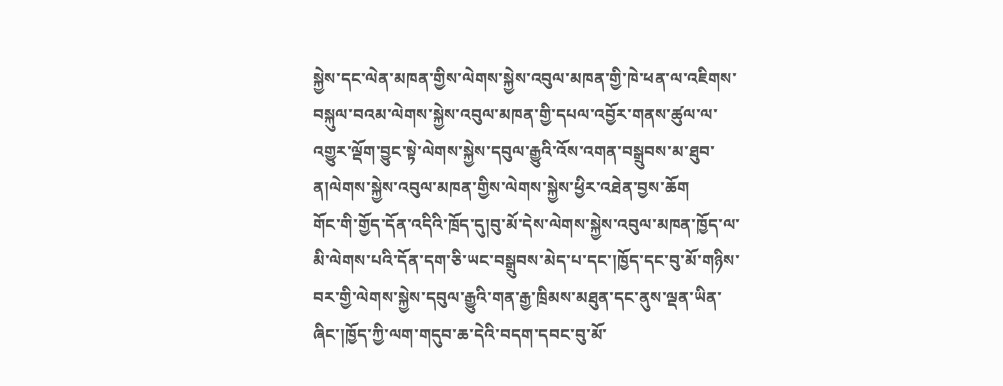སྐྱེས་དང་ལེན་མཁན་གྱིས་ལེགས་སྐྱེས་འབུལ་མཁན་གྱི་ཁེ་ཕན་ལ་འཇིགས་བསྐུལ་བའམ་ལེགས་སྐྱེས་འབུལ་མཁན་གྱི་དཔལ་འབྱོར་གནས་ཚུལ་ལ་འགྱུར་ལྡོག་བྱུང་སྟེ་ལེགས་སྐྱེས་དབུལ་རྒྱུའི་འོས་འགན་བསྒྲུབས་མ་ཐུབ་ན།ལེགས་སྐྱེས་འབུལ་མཁན་གྱིས་ལེགས་སྐྱེས་ཕྱིར་འཐེན་བྱས་ཆོག
གོང་གི་གྱོད་དོན་འདིའི་ཁྲོད་དུ།བུ་མོ་དེས་ལེགས་སྐྱེས་འབུལ་མཁན་ཁྱོད་ལ་མི་ལེགས་པའི་དོན་དག་ཅི་ཡང་བསྒྲུབས་མེད་པ་དང་།ཁྱོད་དང་བུ་མོ་གཉིས་བར་གྱི་ལེགས་སྐྱེས་དབུལ་རྒྱུའི་གན་རྒྱ་ཁྲིམས་མཐུན་དང་ནུས་ལྡན་ཡིན་ཞིང་།ཁྱོད་ཀྱི་ལག་གདུབ་ཆ་དེའི་བདག་དབང་བུ་མོ་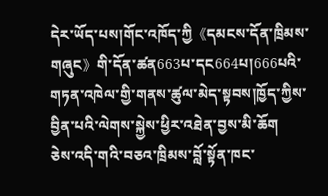དེར་ཡོད་པས།གོང་འཁོད་ཀྱི《དམངས་དོན་ཁྲིམས་གཞུང》གི་དོན་ཚན663པ་དང664པ།666པའི་གཏན་འཁེལ་གྱི་གནས་ཚུལ་མེད་སྟབས།ཁྱོད་ཀྱིས་བྱིན་པའི་ལེགས་སྐྱེས་ཕྱིར་འཐེན་བྱས་མི་ཆོག
ཅེས་འདི་གའི་བཅའ་ཁྲིམས་བློ་སྟོན་ཁང་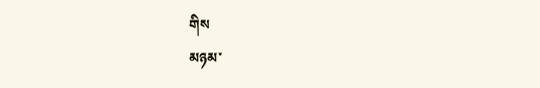གིས
མཉམ་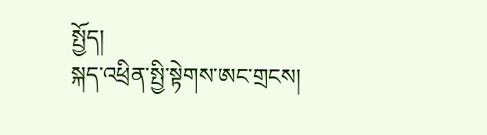སྤྱོད།
སྐད་འཕྲིན་སྤྱི་སྟེགས་ཨང་གྲངས།